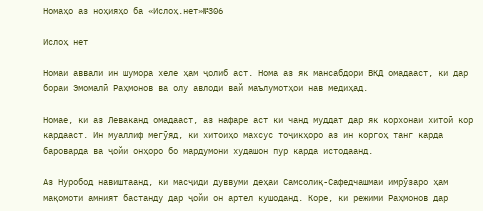Номаҳо аз ноҳияҳо ба «Ислоҳ.нет»№306

Ислоҳ нет

Номаи аввали ин шумора хеле ҳам ҷолиб аст. Нома аз як мансабдори ВКД омадааст, ки дар бораи Эмомалӣ Раҳмонов ва олу авлоди вай маълумотҳои нав медиҳад.

Номае, ки аз Леваканд омадааст, аз нафаре аст ки чанд муддат дар як корхонаи хитоӣ кор кардааст. Ин муаллиф мегӯяд, ки хитоиҳо махсус тоҷикҳоро аз ин коргоҳ танг карда бароварда ва ҷойи онҳоро бо мардумони худашон пур карда истодаанд.

Аз Нуробод навиштаанд, ки масҷиди дуввуми деҳаи Самсолиқ-Сафедчашмаи имрӯзаро ҳам мақомоти амният бастанду дар ҷойи он артел кушоданд. Коре, ки режими Раҳмонов дар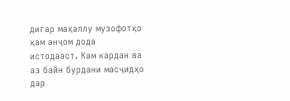дигар маҳаллу музофотҳо ҳам анҷом дода истодааст. Кам кардан ва аз байн бурдани масҷидҳо дар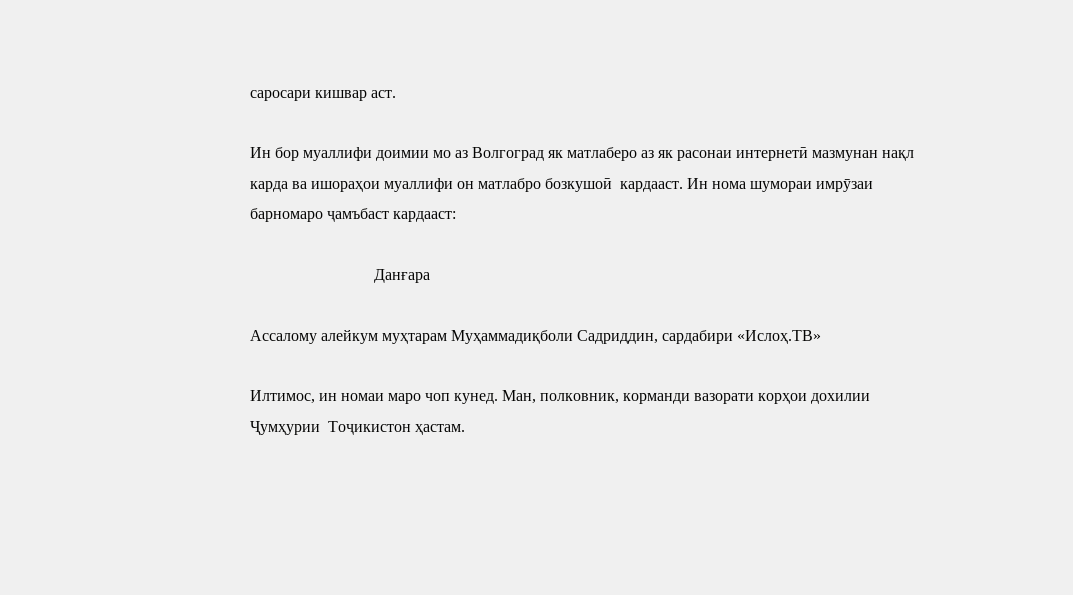саросари кишвар аст.

Ин бор муаллифи доимии мо аз Волгоград як матлаберо аз як расонаи интернетӣ мазмунан нақл карда ва ишораҳои муаллифи он матлабро бозкушоӣ  кардааст. Ин нома шумораи имрӯзаи барномаро ҷамъбаст кардааст:

                               Данғара

Ассалому алейкум муҳтарам Муҳаммадиқболи Садриддин, сардабири «Ислоҳ.ТВ»

Илтимос, ин номаи маро чоп кунед. Ман, полковник, корманди вазорати корҳои дохилии Ҷумҳурии  Тоҷикистон ҳастам.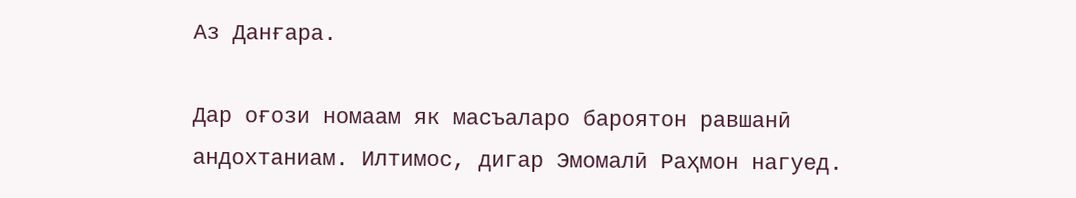Аз Данғара.

Дар оғози номаам як масъаларо бароятон равшанӣ андохтаниам. Илтимос, дигар Эмомалӣ Раҳмон нагуед.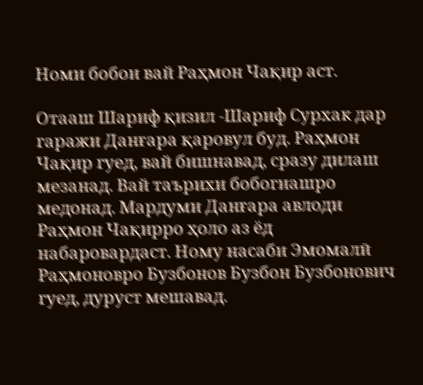Номи бобои вай Раҳмон Чақир аст.

Отааш Шариф қизил -Шариф Сурхак дар гаражи Данғара қаровул буд. Раҳмон Чақир гуед, вай бишнавад, сразу дилаш мезанад. Вай таърихи бобогиашро медонад. Мардуми Данғара авлоди Раҳмон Чақирро ҳоло аз ёд набаровардаст. Ному насаби Эмомалӣ Раҳмоновро Бузбонов Бузбон Бузбонович гуед, дуруст мешавад.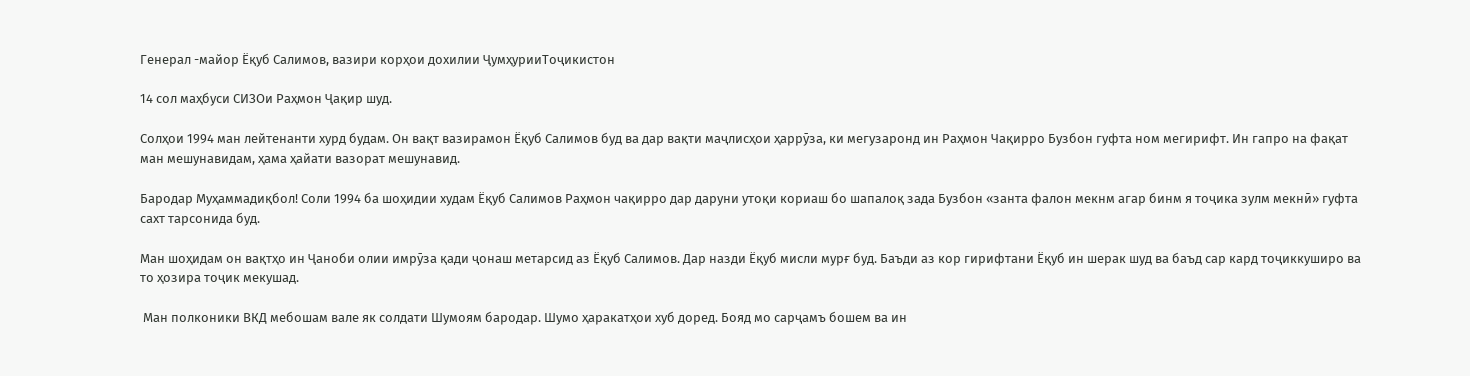Генерал -майор Ёқуб Салимов, вазири корҳои дохилии ҶумҳурииТоҷикистон

14 сол маҳбуси СИЗОи Раҳмон Ҷақир шуд.

Солҳои 1994 ман лейтенанти хурд будам. Он вақт вазирамон Ёқуб Салимов буд ва дар вақти маҷлисҳои ҳаррӯза, ки мегузаронд ин Раҳмон Чақирро Бузбон гуфта ном мегирифт. Ин гапро на фақат ман мешунавидам, ҳама ҳайати вазорат мешунавид.

Бародар Муҳаммадиқбол! Соли 1994 ба шоҳидии худам Ёқуб Салимов Раҳмон чақирро дар даруни утоқи кориаш бо шапалоқ зада Бузбон «занта фалон мекнм агар бинм я тоҷика зулм мекнӣ» гуфта сахт тарсонида буд.

Ман шоҳидам он вақтҳо ин Ҷаноби олии имрӯза қади ҷонаш метарсид аз Ёқуб Салимов. Дар назди Ёқуб мисли мурғ буд. Баъди аз кор гирифтани Ёқуб ин шерак шуд ва баъд сар кард тоҷиккуширо ва то ҳозира тоҷик мекушад.

 Ман полконики ВКД мебошам вале як солдати Шумоям бародар. Шумо ҳаракатҳои хуб доред. Бояд мо сарҷамъ бошем ва ин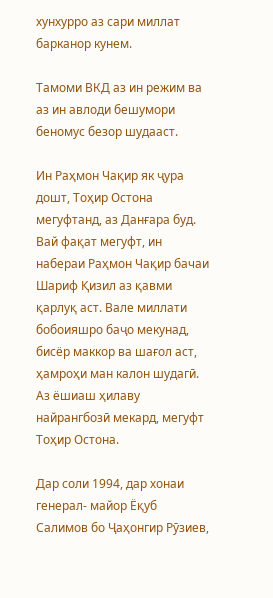хунхурро аз сари миллат барканор кунем.

Тамоми ВКД аз ин режим ва аз ин авлоди бешумори беномус безор шудааст.

Ин Раҳмон Чақир як ҷура дошт, Тоҳир Остона мегуфтанд, аз Данғара буд. Вай фақат мегуфт, ин набераи Раҳмон Чақир бачаи Шариф Қизил аз қавми қарлуқ аст. Вале миллати бобоияшро баҷо мекунад, бисёр маккор ва шағол аст, ҳамроҳи ман калон шудагӣ. Аз ёшиаш ҳилаву найрангбозӣ мекард, мегуфт Тоҳир Остона.

Дар соли 1994, дар хонаи генерал- майор Ёқуб Салимов бо Ҷаҳонгир Рӯзиев,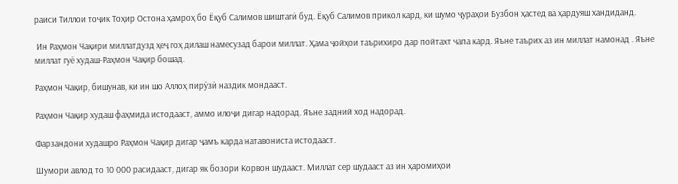раиси Тиллои тоҷик Тоҳир Остона ҳамроҳ бо Ёқуб Салимов шиштагӣ буд. Ёқуб Салимов прикол кард, ки шумо ҷураҳои Бузбон ҳастед ва ҳардуяш хандиданд.

 Ин Раҳмон Чақири миллатдузд ҳеҷ гоҳ дилаш намесузад барои миллат. Ҳама ҷойҳои таърихиро дар пойтахт чапа кард. Яъне таърих аз ин миллат намонад . Яъне миллат гуё худаш-Раҳмон Чақир бошад.

Раҳмон Чақир, бишунав, ки ин шо Аллоҳ пирӯзӣ наздик мондааст.

Раҳмон Чақир худаш фаҳмида истодааст, аммо илоҷи дигар надорад. Яъне задний ход надорад.

Фарзандони худашро Раҳмон Чақир дигар ҷамъ карда натавониста истодааст.

Шумори авлод то 10 000 расидааст, дигар як бозори Корвон шудааст. Миллат сер шудааст аз ин ҳаромиҳои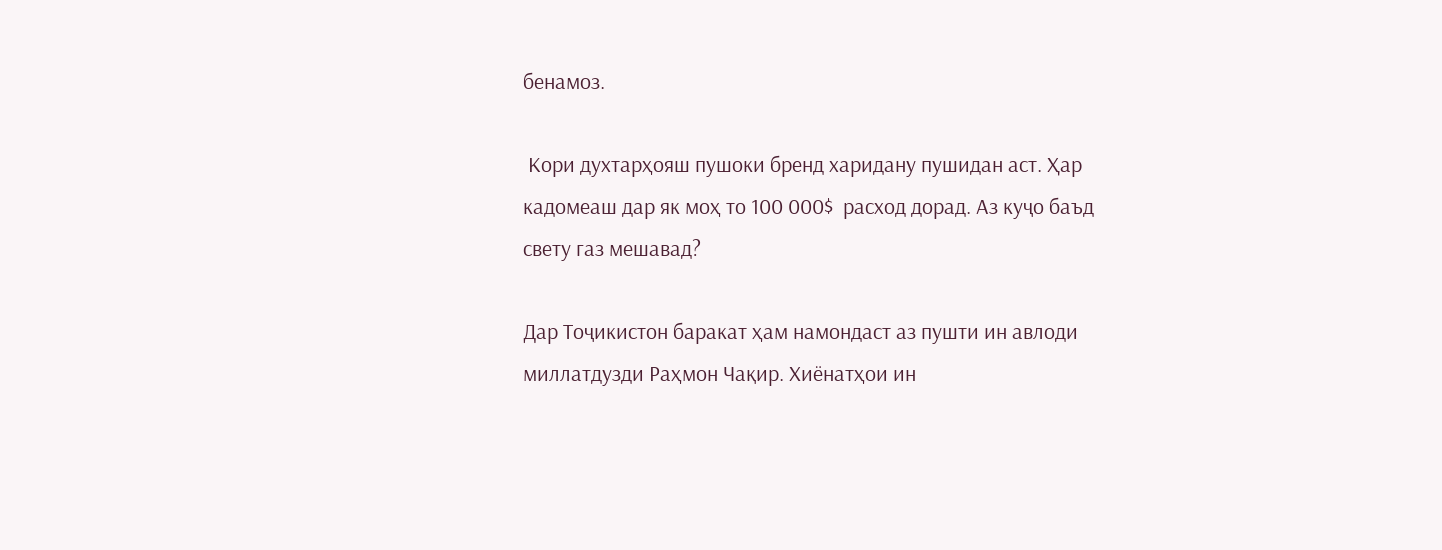бенамоз.

 Кори духтарҳояш пушоки бренд харидану пушидан аст. Ҳар кадомеаш дар як моҳ то 100 000$  расход дорад. Аз куҷо баъд свету газ мешавад?

Дар Тоҷикистон баракат ҳам намондаст аз пушти ин авлоди миллатдузди Раҳмон Чақир. Хиёнатҳои ин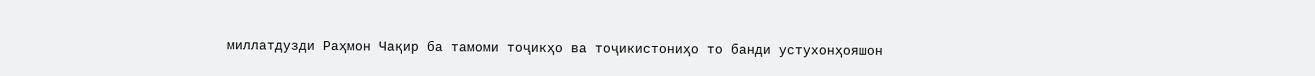миллатдузди Раҳмон Чақир ба тамоми тоҷикҳо ва тоҷикистониҳо то банди устухонҳояшон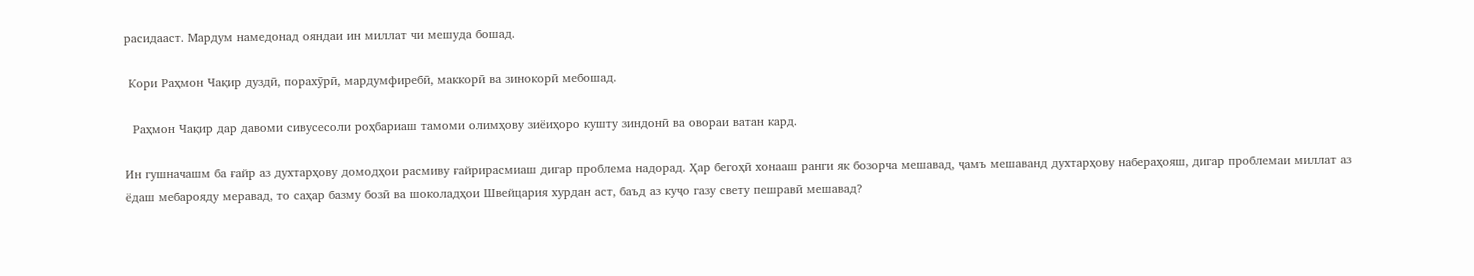расидааст. Мардум намедонад ояндаи ин миллат чи мешуда бошад.

 Кори Раҳмон Чақир дуздӣ, порахӯрӣ, мардумфиребӣ, маккорӣ ва зинокорӣ мебошад.

  Раҳмон Чақир дар давоми сивусесоли роҳбариаш тамоми олимҳову зиёиҳоро кушту зиндонӣ ва овораи ватан кард.

Ин гушначашм ба ғайр аз духтарҳову домодҳои расмиву ғайрирасмиаш дигар проблема надорад. Ҳар бегоҳӣ хонааш ранги як бозорча мешавад, ҷамъ мешаванд духтарҳову набераҳояш, дигар проблемаи миллат аз ёдаш мебарояду меравад, то саҳар базму бозӣ ва шоколадҳои Швейцария хурдан аст, баъд аз куҷо газу свету пешравӣ мешавад?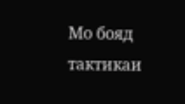Мо бояд тактикаи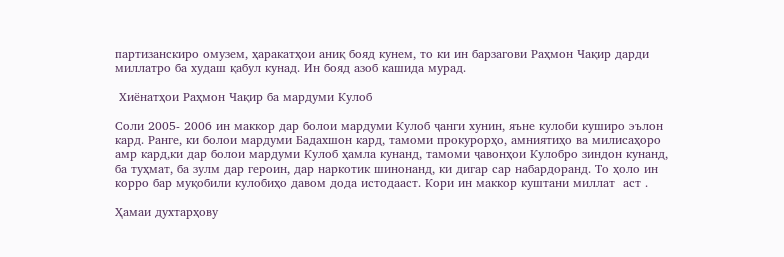партизанскиро омузем, ҳаракатҳои аниқ бояд кунем, то ки ин барзагови Раҳмон Чақир дарди миллатро ба худаш қабул кунад. Ин бояд азоб кашида мурад.

 Хиёнатҳои Раҳмон Чақир ба мардуми Кулоб

Соли 2005- 2006 ин маккор дар болои мардуми Кулоб ҷанги хунин, яъне кулоби куширо эълон кард. Ранге, ки болои мардуми Бадахшон кард, тамоми прокурорҳо, амниятиҳо ва милисаҳоро амр кард,ки дар болои мардуми Кулоб ҳамла кунанд, тамоми ҷавонҳои Кулобро зиндон кунанд, ба туҳмат, ба зулм дар героин, дар наркотик шинонанд, ки дигар сар набардоранд. То ҳоло ин корро бар муқобили кулобиҳо давом дода истодааст. Кори ин маккор куштани миллат  аст .

Ҳамаи духтарҳову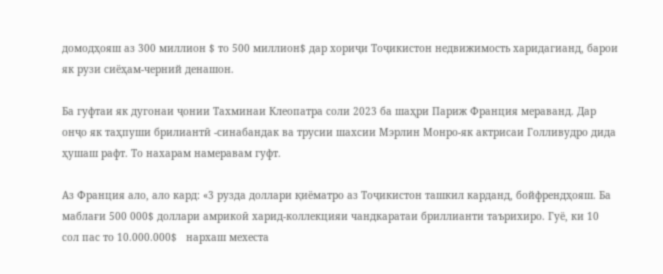домодҳояш аз 300 миллион $ то 500 миллион$ дар хориҷи Тоҷикистон недвижимость харидагианд, барои як рузи сиёҳам-черний денашон.

Ба гуфтаи як дугонаи ҷонии Тахминаи Клеопатра соли 2023 ба шаҳри Париж Франция мераванд. Дар онҷо як таҳпуши брилиантӣ -синабандак ва трусии шахсии Мэрлин Монро-як актрисаи Голливудро дида ҳушаш рафт. То нахарам намеравам гуфт.

Аз Франция ало, ало кард: «3 рузда доллари қиёматро аз Тоҷикистон ташкил карданд, бойфрендҳояш. Ба маблағи 500 000$ доллари амрикоӣ харид-коллекцияи чандкаратаи бриллианти таърихиро. Гуё, ки 10 сол пас то 10.000.000$   нархаш мехеста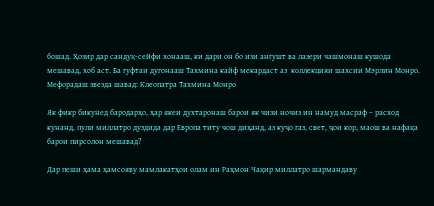бошад. Ҳозир дар сандуқ-сейфи хонааш, ки дари он бо изи ангушт ва лазери чашмонаш кушода мешавад, хоб аст. Ба гуфтаи дугонааш Тахмина кайф мекардаст аз  коллекцияи шахсии Мэрлин Монро.  Мефорадаш звезда шавад: Клеопатра Тахмина Монро

Як фикр бикунед бародарҳо, ҳар якеи духтаронаш барои як чизи ночиз ин намуд масраф – расход кунанд, пули миллатро дуздида дар Европа титу чош диҳанд, аз куҷо газ, свет, ҷои кор, маош ва нафақа барои пирсолон мешавад?

Дар пеши ҳама ҳамсояву мамлакатҳои олам ин Раҳмон Чақир миллатро шармандаву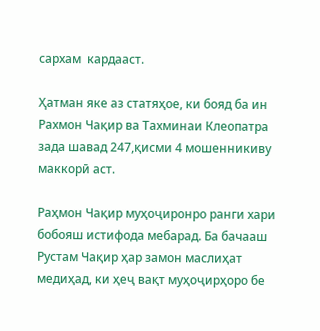сархам  кардааст.

Ҳатман яке аз статяҳое, ки бояд ба ин Рахмон Чақир ва Тахминаи Клеопатра зада шавад 247,қисми 4 мошенникиву маккорӣ аст.

Раҳмон Чақир муҳоҷиронро ранги хари бобояш истифода мебарад. Ба бачааш Рустам Чақир ҳар замон маслиҳат медиҳад, ки ҳеҷ вақт муҳоҷирҳоро бе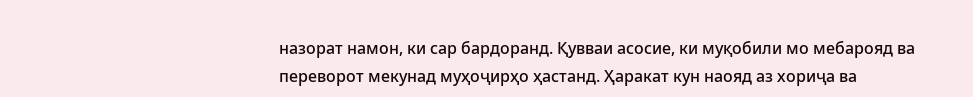назорат намон, ки сар бардоранд. Қувваи асосие, ки муқобили мо мебарояд ва переворот мекунад муҳоҷирҳо ҳастанд. Ҳаракат кун наояд аз хориҷа ва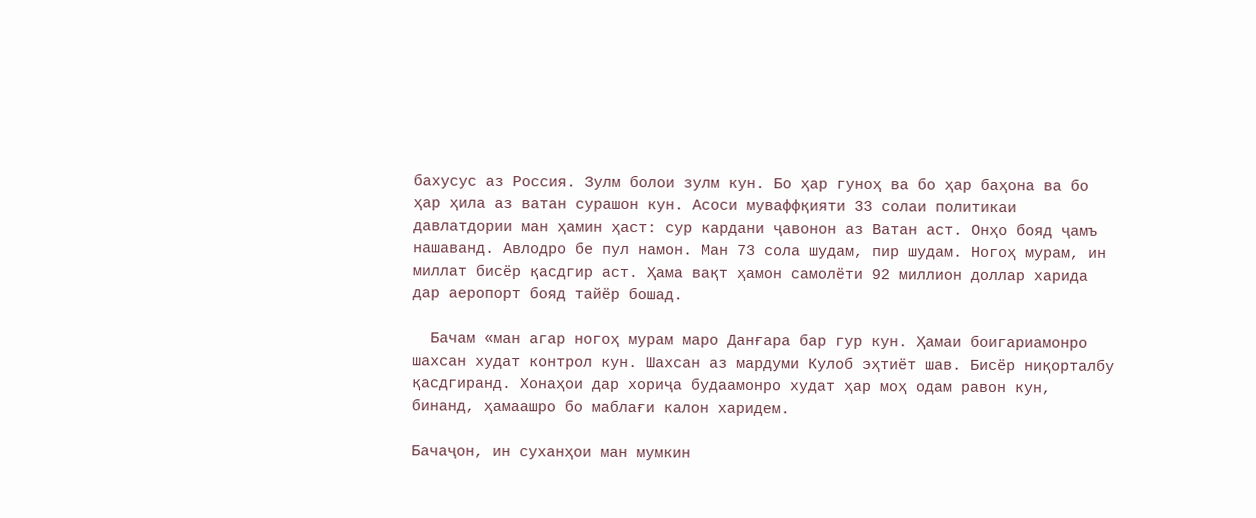бахусус аз Россия. Зулм болои зулм кун. Бо ҳар гуноҳ ва бо ҳар баҳона ва бо ҳар ҳила аз ватан сурашон кун. Асоси муваффқияти 33 солаи политикаи давлатдории ман ҳамин ҳаст: сур кардани ҷавонон аз Ватан аст. Онҳо бояд ҷамъ нашаванд. Авлодро бе пул намон. Ман 73 сола шудам, пир шудам. Ногоҳ мурам, ин миллат бисёр қасдгир аст. Ҳама вақт ҳамон самолёти 92 миллион доллар харида дар аеропорт бояд тайёр бошад.

  Бачам «ман агар ногоҳ мурам маро Данғара бар гур кун. Ҳамаи боигариамонро   шахсан худат контрол кун. Шахсан аз мардуми Кулоб эҳтиёт шав. Бисёр ниқорталбу қасдгиранд. Хонаҳои дар хориҷа будаамонро худат ҳар моҳ одам равон кун, бинанд, ҳамаашро бо маблағи калон харидем.

Бачаҷон, ин суханҳои ман мумкин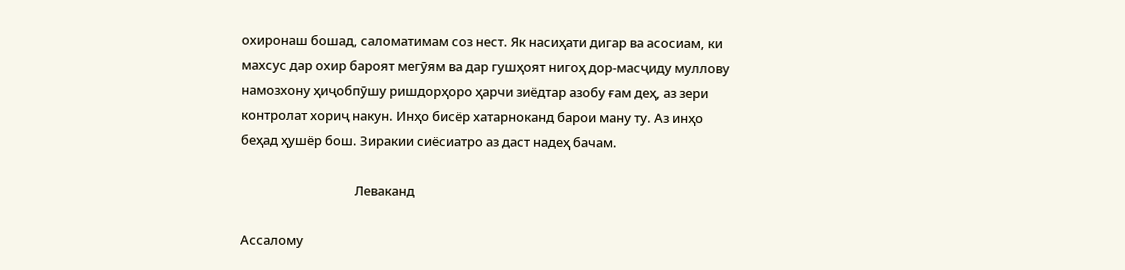охиронаш бошад, саломатимам соз нест. Як насиҳати дигар ва асосиам, ки махсус дар охир бароят мегӯям ва дар гушҳоят нигоҳ дор-масҷиду муллову намозхону ҳиҷобпӯшу ришдорҳоро ҳарчи зиёдтар азобу ғам деҳ, аз зери контролат хориҷ накун. Инҳо бисёр хатарноканд барои ману ту. Аз инҳо беҳад ҳушёр бош. Зиракии сиёсиатро аз даст надеҳ бачам.

                                      Леваканд

Ассалому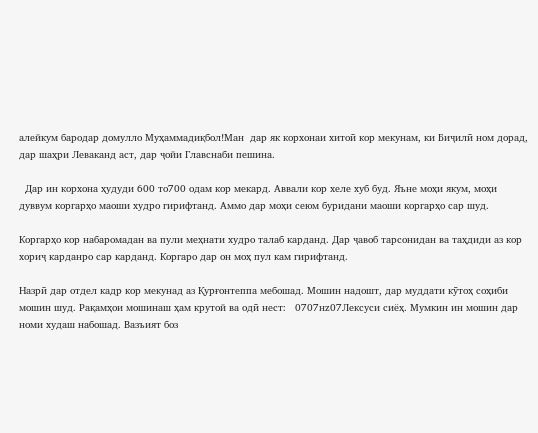алейкум бародар домулло Муҳаммадиқбол!Ман  дар як корхонаи хитоӣ кор мекунам, ки Биҷилӣ ном дорад, дар шаҳри Леваканд аст, дар ҷойи Главснаби пешина.

  Дар ин корхона ҳудуди 600 то700 одам кор мекард. Аввали кор хеле хуб буд. Яъне моҳи якум, моҳи дуввум коргарҳо маоши худро гирифтанд. Аммо дар моҳи сеюм буридани маоши коргарҳо сар шуд.

Коргарҳо кор набаромадан ва пули меҳнати худро талаб карданд. Дар ҷавоб тарсонидан ва таҳдиди аз кор хориҷ карданро сар карданд. Коргаро дар он моҳ пул кам гирифтанд.

Назрӣ дар отдел кадр кор мекунад аз Қурғонтеппа мебошад. Мошин надошт, дар муддати кӯтоҳ соҳиби мошин шуд. Рақамҳои мошинаш ҳам крутой ва одӣ нест:   0707нz07Лексуси сиёҳ. Мумкин ин мошин дар номи худаш набошад. Вазъият боз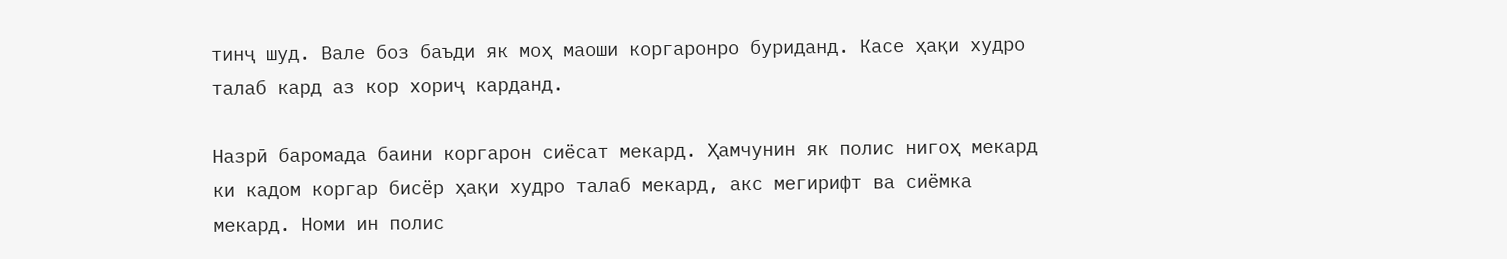тинҷ шуд. Вале боз баъди як моҳ маоши коргаронро буриданд. Касе ҳақи худро талаб кард аз кор хориҷ карданд.

Назрӣ баромада баини коргарон сиёсат мекард. Ҳамчунин як полис нигоҳ мекард ки кадом коргар бисёр ҳақи худро талаб мекард, акс мегирифт ва сиёмка мекард. Номи ин полис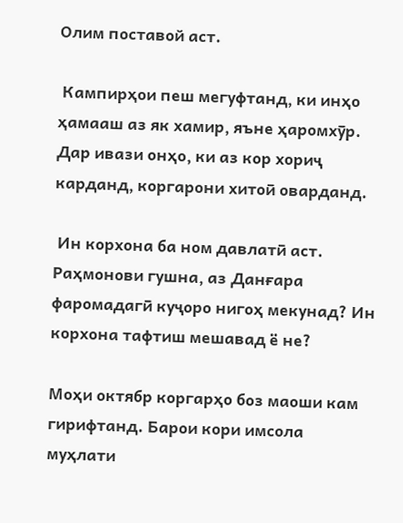Олим поставой аст.

 Кампирҳои пеш мегуфтанд, ки инҳо ҳамааш аз як хамир, яъне ҳаромхӯр. Дар ивази онҳо, ки аз кор хориҷ карданд, коргарони хитоӣ оварданд.

 Ин корхона ба ном давлатӣ аст. Раҳмонови гушна, аз Данғара фаромадагӣ куҷоро нигоҳ мекунад? Ин корхона тафтиш мешавад ё не?

Моҳи октябр коргарҳо боз маоши кам гирифтанд. Барои кори имсола муҳлати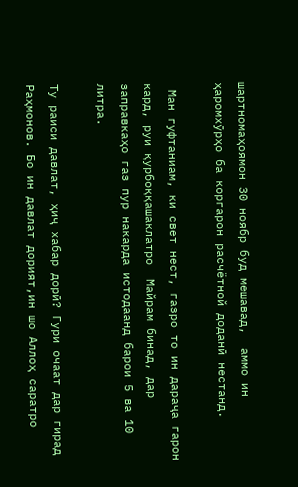шартномаҳоямон 30 ноябр буд мешавад,  аммо ин ҳаромхӯрҳо ба коргарон расчётной доданӣ нестанд.

 Ман гуфтаниам, ки свет нест, газро то ин дараҷа гарон кард, руи қурбоққашаклатро  Майрам бинад, дар заправкаҳо газ пур накарда истодаанд барои 5 ва 10 литра.

Ту раиси давлат, ҳиҷ хабар дорӣ? Гури очаат дар гирад Раҳмонов. Бо ин давлат дорият,ин шо Аллоҳ саратро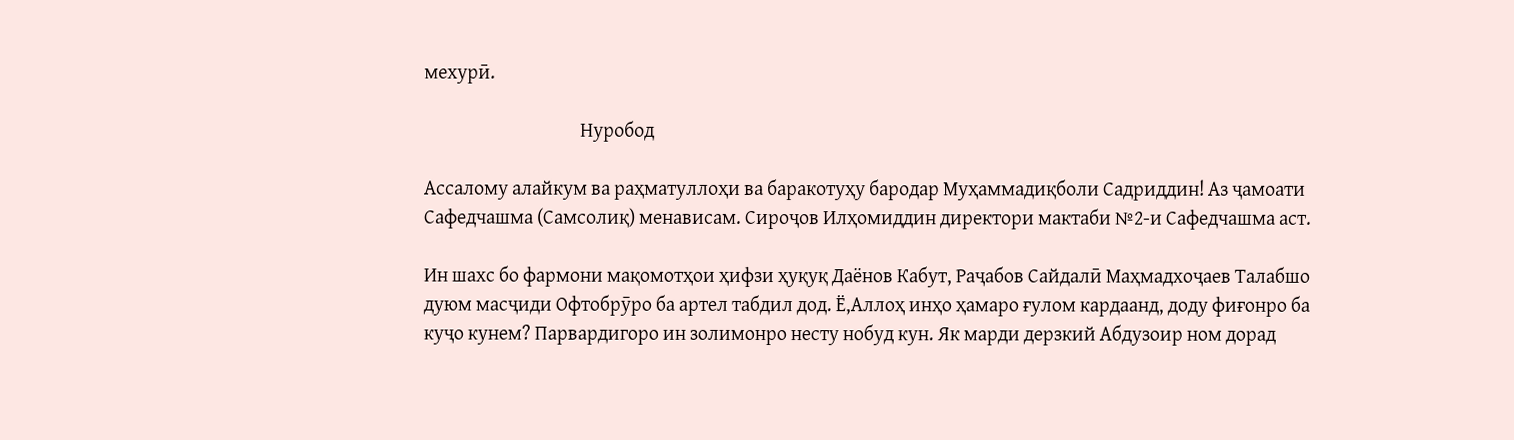мехурӣ.

                                       Нуробод

Ассалому алайкум ва раҳматуллоҳи ва баракотуҳу бародар Муҳаммадиқболи Садриддин! Аз ҷамоати Сафедчашма (Самсолиқ) менависам. Сироҷов Илҳомиддин директори мактаби №2-и Сафедчашма аст.

Ин шахс бо фармони мақомотҳои ҳифзи ҳуқуқ Даёнов Кабут, Раҷабов Сайдалӣ Маҳмадхоҷаев Талабшо дуюм масҷиди Офтобрӯро ба артел табдил дод. Ё,Аллоҳ инҳо ҳамаро ғулом кардаанд, доду фиғонро ба куҷо кунем? Парвардигоро ин золимонро несту нобуд кун. Як марди дерзкий Абдузоир ном дорад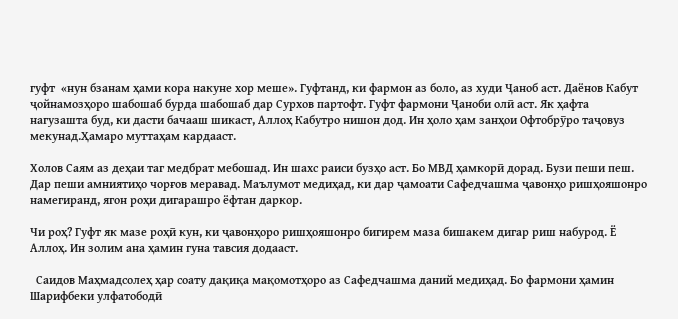гуфт  «нун бзанам ҳами кора накуне хор меше». Гуфтанд, ки фармон аз боло, аз худи Ҷаноб аст. Даёнов Кабут ҷойнамозҳоро шабошаб бурда шабошаб дар Сурхов партофт. Гуфт фармони Ҷаноби олӣ аст. Як ҳафта нагузашта буд, ки дасти бачааш шикаст, Аллоҳ Кабутро нишон дод. Ин ҳоло ҳам занҳои Офтобрӯро таҷовуз мекунад.Ҳамаро муттаҳам кардааст.

Холов Саям аз деҳаи таг медбрат мебошад. Ин шахс раиси бузҳо аст. Бо МВД ҳамкорӣ дорад. Бузи пеши пеш. Дар пеши амниятиҳо чорғов меравад. Маълумот медиҳад, ки дар ҷамоати Сафедчашма ҷавонҳо ришҳояшонро намегиранд, ягон роҳи дигарашро ёфтан даркор.

Чи роҳ? Гуфт як мазе роҳӣ кун, ки ҷавонҳоро ришҳояшонро бигирем маза бишакем дигар риш набурод. Ё Аллоҳ. Ин золим ана ҳамин гуна тавсия додааст.

  Саидов Маҳмадсолеҳ ҳар соату дақиқа мақомотҳоро аз Сафедчашма даний медиҳад. Бо фармони ҳамин Шарифбеки улфатободӣ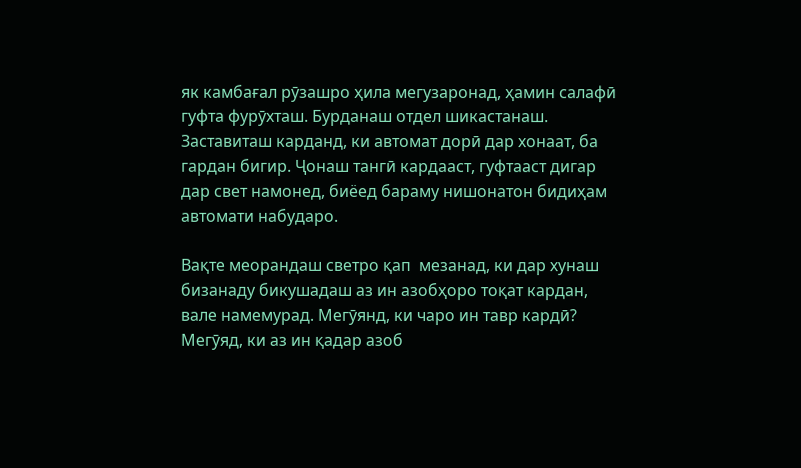як камбағал рӯзашро ҳила мегузаронад, ҳамин салафӣ гуфта фурӯхташ. Бурданаш отдел шикастанаш. Заставиташ карданд, ки автомат дорӣ дар хонаат, ба гардан бигир. Ҷонаш тангӣ кардааст, гуфтааст дигар дар свет намонед, биёед бараму нишонатон бидиҳам автомати набударо.

Вақте меорандаш светро қап  мезанад, ки дар хунаш бизанаду бикушадаш аз ин азобҳоро тоқат кардан, вале намемурад. Мегӯянд, ки чаро ин тавр кардӣ? Мегӯяд, ки аз ин қадар азоб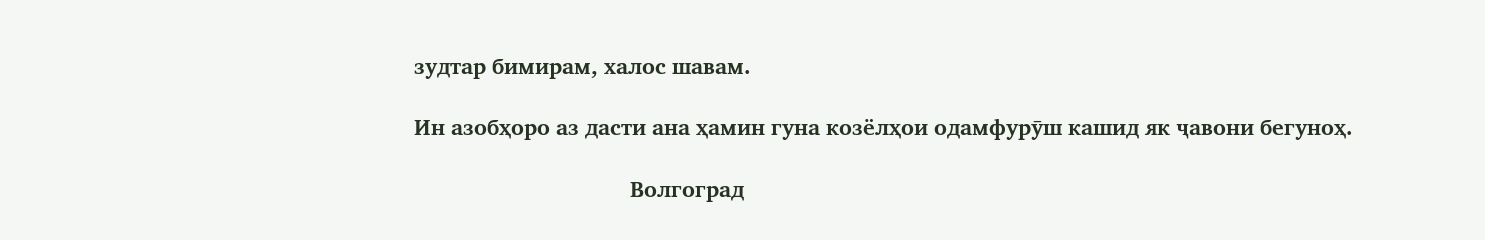зудтар бимирам, халос шавам.

Ин азобҳоро аз дасти ана ҳамин гуна козёлҳои одамфурӯш кашид як ҷавони бегуноҳ.

                                    Волгоград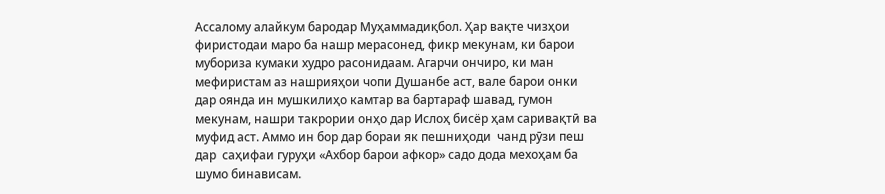Ассалому алайкум бародар Муҳаммадиқбол. Ҳар вақте чизҳои фиристодаи маро ба нашр мерасонед, фикр мекунам, ки барои мубориза кумаки худро расонидаам. Агарчи ончиро, ки ман мефиристам аз нашрияҳои чопи Душанбе аст, вале барои онки дар оянда ин мушкилиҳо камтар ва бартараф шавад, гумон мекунам, нашри такрории онҳо дар Ислоҳ бисёр ҳам саривақтӣ ва муфид аст. Аммо ин бор дар бораи як пешниҳоди  чанд рӯзи пеш дар  саҳифаи гуруҳи «Ахбор барои афкор» садо дода мехоҳам ба шумо бинависам.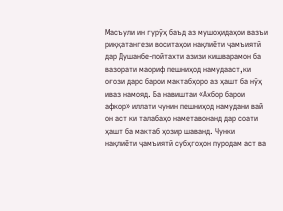Масъули ин гурӯҳ баъд аз мушоҳидаҳои вазъи риққатангези воситаҳои нақлиёти ҷамъиятӣ дар Душанбе-пойтахти азизи кишварамон ба вазорати маориф пешниҳод намудааст,ки оғози дарс барои мактабҳоро аз ҳашт ба нӯҳ иваз намояд. Ба навиштаи «Ахбор барои афкор» иллати чунин пешниҳод намудани вай он аст ки талабаҳо наметавонанд дар соати ҳашт ба мактаб ҳозир шаванд. Чунки нақлиёти ҷамъиятӣ субҳгоҳон пуродам аст ва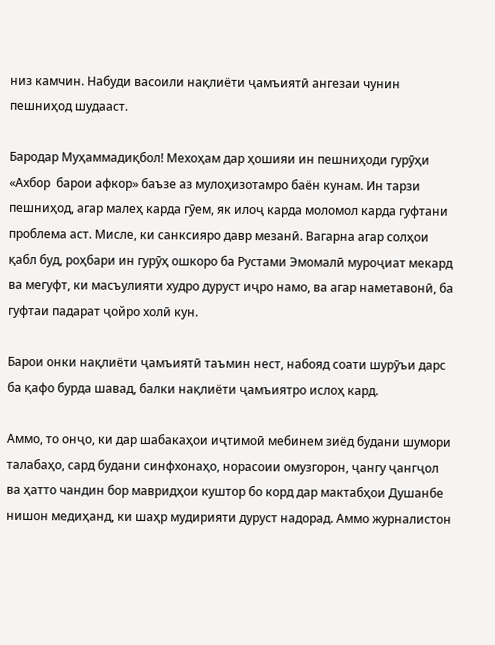низ камчин. Набуди васоили нақлиёти ҷамъиятӣ ангезаи чунин пешниҳод шудааст.

Бародар Муҳаммадиқбол! Мехоҳам дар ҳошияи ин пешниҳоди гурӯҳи «Ахбор  барои афкор» баъзе аз мулоҳизотамро баён кунам. Ин тарзи пешниҳод, агар малеҳ карда гӯем, як илоҷ карда моломол карда гуфтани проблема аст. Мисле, ки санксияро давр мезанӣ. Вагарна агар солҳои қабл буд, роҳбари ин гурӯҳ ошкоро ба Рустами Эмомалӣ муроҷиат мекард ва мегуфт, ки масъулияти худро дуруст иҷро намо, ва агар наметавонӣ, ба гуфтаи падарат ҷойро холӣ кун.

Барои онки нақлиёти ҷамъиятӣ таъмин нест, набояд соати шурӯъи дарс ба қафо бурда шавад, балки нақлиёти ҷамъиятро ислоҳ кард.

Аммо, то онҷо, ки дар шабакаҳои иҷтимоӣ мебинем зиёд будани шумори талабаҳо, сард будани синфхонаҳо, норасоии омузгорон, ҷангу ҷангҷол ва ҳатто чандин бор мавридҳои куштор бо корд дар мактабҳои Душанбе нишон медиҳанд, ки шаҳр мудирияти дуруст надорад. Аммо журналистон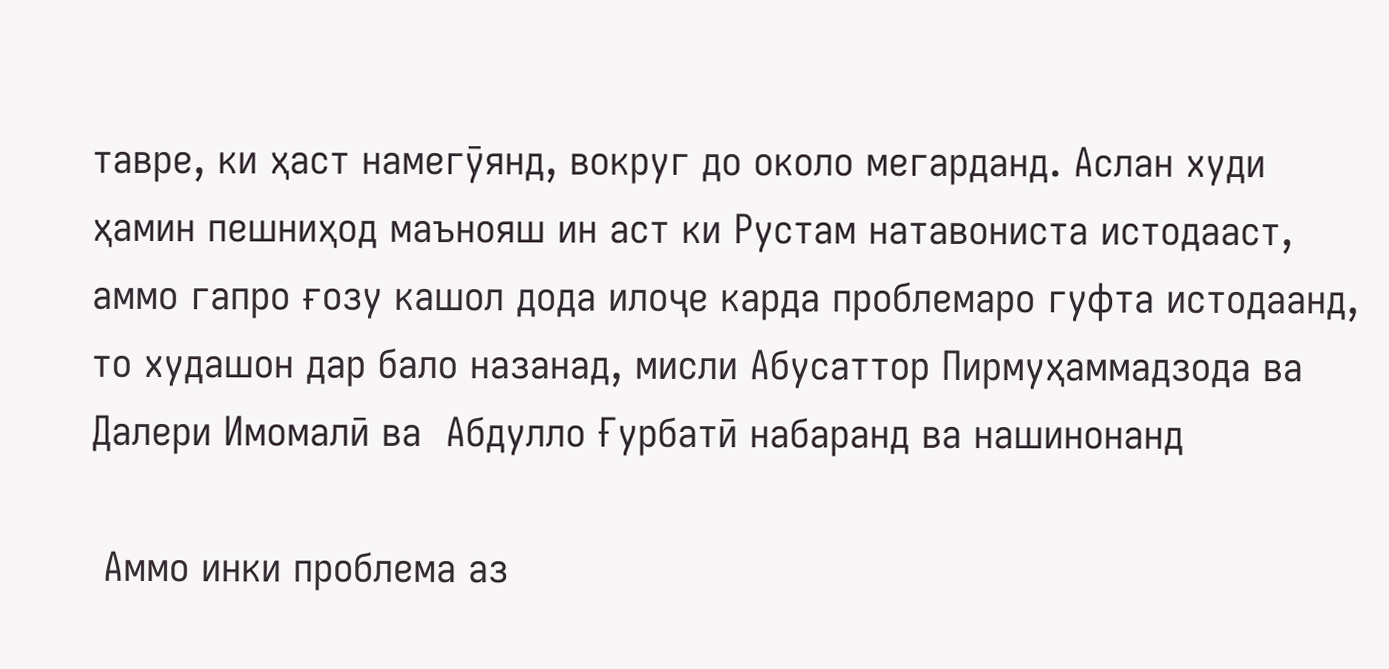тавре, ки ҳаст намегӯянд, вокруг до около мегарданд. Аслан худи ҳамин пешниҳод маънояш ин аст ки Рустам натавониста истодааст, аммо гапро ғозу кашол дода илоҷе карда проблемаро гуфта истодаанд, то худашон дар бало назанад, мисли Абусаттор Пирмуҳаммадзода ва Далери Имомалӣ ва  Абдулло Ғурбатӣ набаранд ва нашинонанд

 Аммо инки проблема аз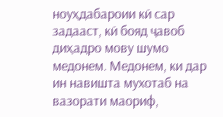ноуҳдабароии кӣ сар задааст, кӣ бояд ҷавоб диҳадро мову шумо медонем. Медонем, ки дар ин навишта мухотаб на вазорати маориф,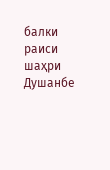балки раиси шаҳри Душанбе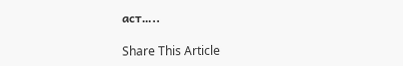аст…..

Share This Article